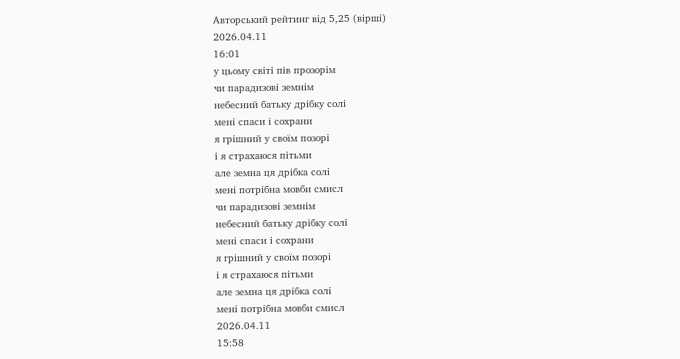Авторський рейтинг від 5,25 (вірші)
2026.04.11
16:01
у цьому світі пів прозорім
чи парадизові земнім
небесний батьку дрібку солі
мені спаси і сохрани
я грішний у своїм позорі
і я страхаюся пітьми
але земна ця дрібка солі
мені потрібна мовби смисл
чи парадизові земнім
небесний батьку дрібку солі
мені спаси і сохрани
я грішний у своїм позорі
і я страхаюся пітьми
але земна ця дрібка солі
мені потрібна мовби смисл
2026.04.11
15:58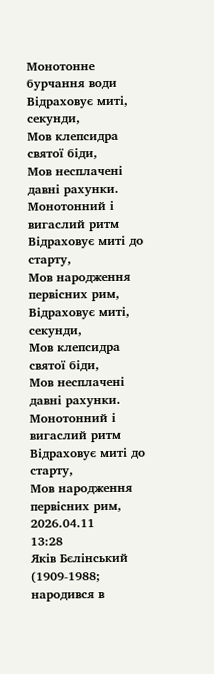Монотонне бурчання води
Відраховує миті, секунди,
Мов клепсидра святої біди,
Мов несплачені давні рахунки.
Монотонний і вигаслий ритм
Відраховує миті до старту,
Мов народження первісних рим,
Відраховує миті, секунди,
Мов клепсидра святої біди,
Мов несплачені давні рахунки.
Монотонний і вигаслий ритм
Відраховує миті до старту,
Мов народження первісних рим,
2026.04.11
13:28
Яків Бєлінський (1909-1988; народився в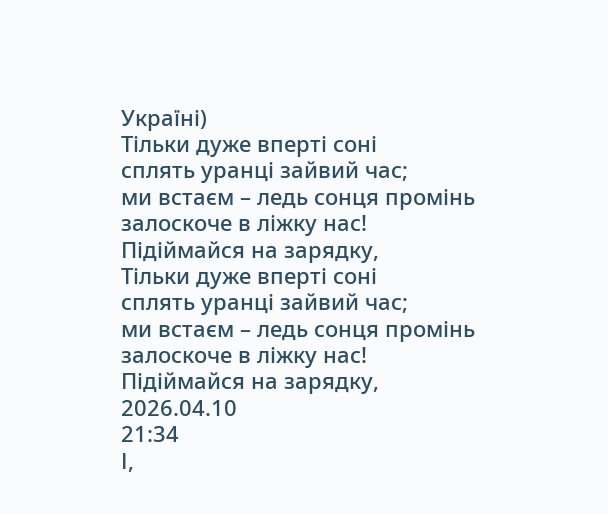Україні)
Тільки дуже вперті соні
сплять уранці зайвий час;
ми встаєм – ледь сонця промінь
залоскоче в ліжку нас!
Підіймайся на зарядку,
Тільки дуже вперті соні
сплять уранці зайвий час;
ми встаєм – ледь сонця промінь
залоскоче в ліжку нас!
Підіймайся на зарядку,
2026.04.10
21:34
І,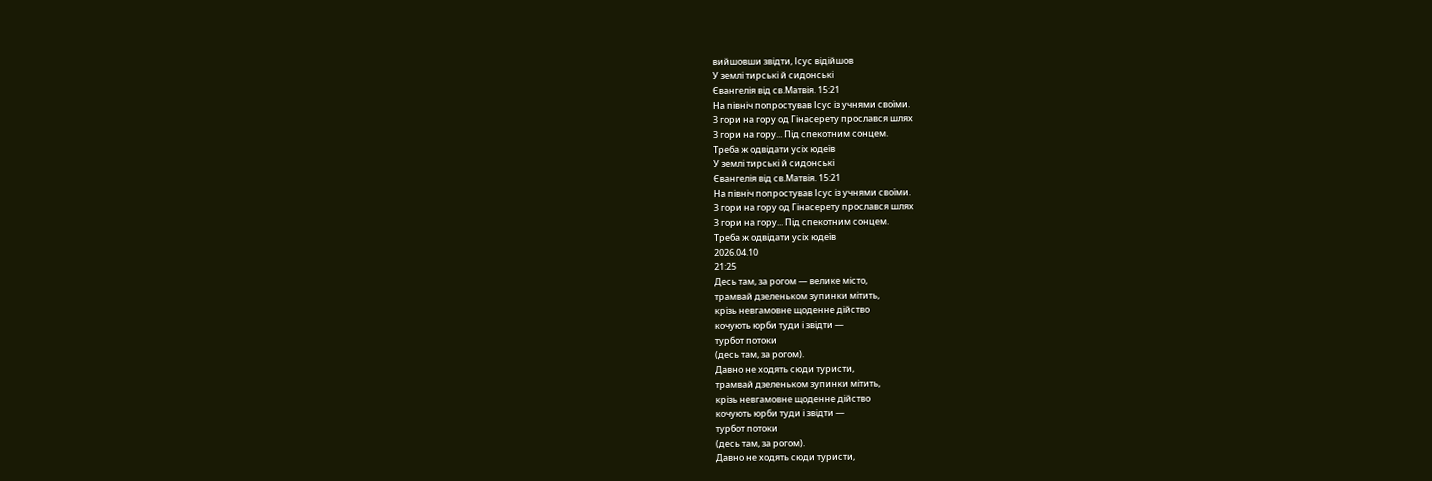вийшовши звідти, Ісус відійшов
У землі тирські й сидонські
Євангелія від св.Матвія. 15:21
На північ попростував Ісус із учнями своїми.
З гори на гору од Гінасерету прослався шлях
З гори на гору... Під спекотним сонцем.
Треба ж одвідати усіх юдеїв
У землі тирські й сидонські
Євангелія від св.Матвія. 15:21
На північ попростував Ісус із учнями своїми.
З гори на гору од Гінасерету прослався шлях
З гори на гору... Під спекотним сонцем.
Треба ж одвідати усіх юдеїв
2026.04.10
21:25
Десь там, за рогом — велике місто,
трамвай дзеленьком зупинки мітить,
крізь невгамовне щоденне дійство
кочують юрби туди і звідти —
турбот потоки
(десь там, за рогом).
Давно не ходять сюди туристи,
трамвай дзеленьком зупинки мітить,
крізь невгамовне щоденне дійство
кочують юрби туди і звідти —
турбот потоки
(десь там, за рогом).
Давно не ходять сюди туристи,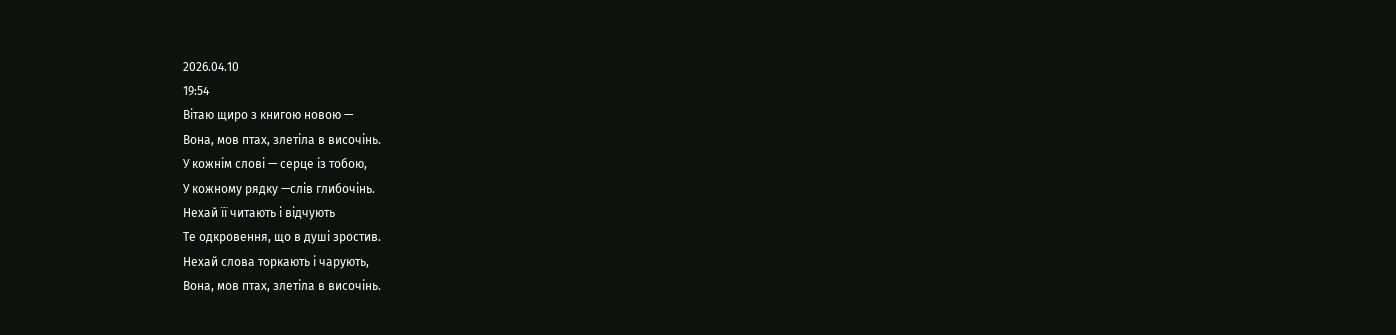2026.04.10
19:54
Вітаю щиро з книгою новою —
Вона, мов птах, злетіла в височінь.
У кожнім слові — серце із тобою,
У кожному рядку —слів глибочінь.
Нехай її читають і відчують
Те одкровення, що в душі зростив.
Нехай слова торкають і чарують,
Вона, мов птах, злетіла в височінь.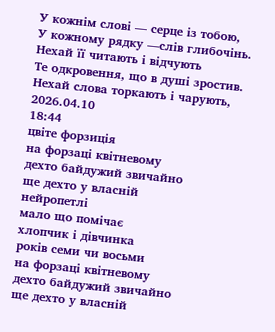У кожнім слові — серце із тобою,
У кожному рядку —слів глибочінь.
Нехай її читають і відчують
Те одкровення, що в душі зростив.
Нехай слова торкають і чарують,
2026.04.10
18:44
цвіте форзиція
на форзаці квітневому
дехто байдужий звичайно
ще дехто у власній
нейропетлі
мало що помічає
хлопчик і дівчинка
років семи чи восьми
на форзаці квітневому
дехто байдужий звичайно
ще дехто у власній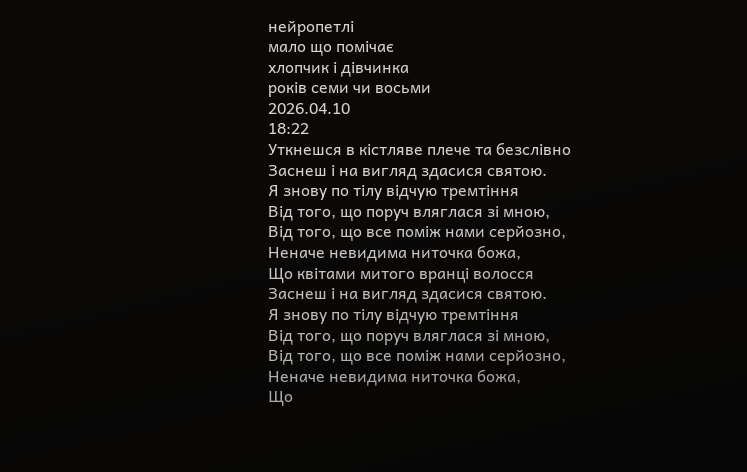нейропетлі
мало що помічає
хлопчик і дівчинка
років семи чи восьми
2026.04.10
18:22
Уткнешся в кістляве плече та безслівно
Заснеш і на вигляд здасися святою.
Я знову по тілу відчую тремтіння
Від того, що поруч вляглася зі мною,
Від того, що все поміж нами серйозно,
Неначе невидима ниточка божа,
Що квітами митого вранці волосся
Заснеш і на вигляд здасися святою.
Я знову по тілу відчую тремтіння
Від того, що поруч вляглася зі мною,
Від того, що все поміж нами серйозно,
Неначе невидима ниточка божа,
Що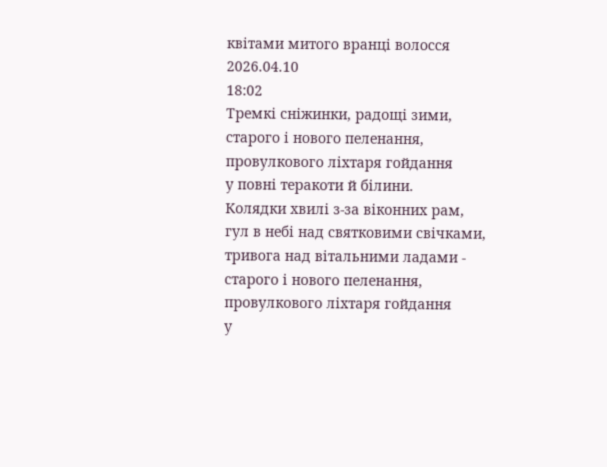квітами митого вранці волосся
2026.04.10
18:02
Тремкі сніжинки, радощі зими,
старого і нового пеленання,
провулкового ліхтаря гойдання
у повні теракоти й білини.
Колядки хвилі з-за віконних рам,
гул в небі над святковими свічками,
тривога над вітальними ладами -
старого і нового пеленання,
провулкового ліхтаря гойдання
у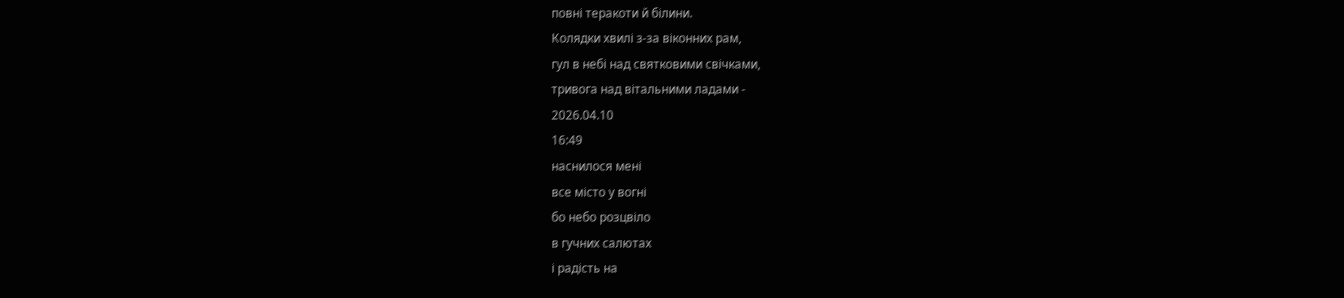повні теракоти й білини.
Колядки хвилі з-за віконних рам,
гул в небі над святковими свічками,
тривога над вітальними ладами -
2026.04.10
16:49
наснилося мені
все місто у вогні
бо небо розцвіло
в гучних салютах
і радість на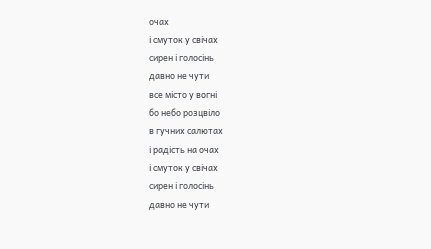очах
і смуток у свічах
сирен і голосінь
давно не чути
все місто у вогні
бо небо розцвіло
в гучних салютах
і радість на очах
і смуток у свічах
сирен і голосінь
давно не чути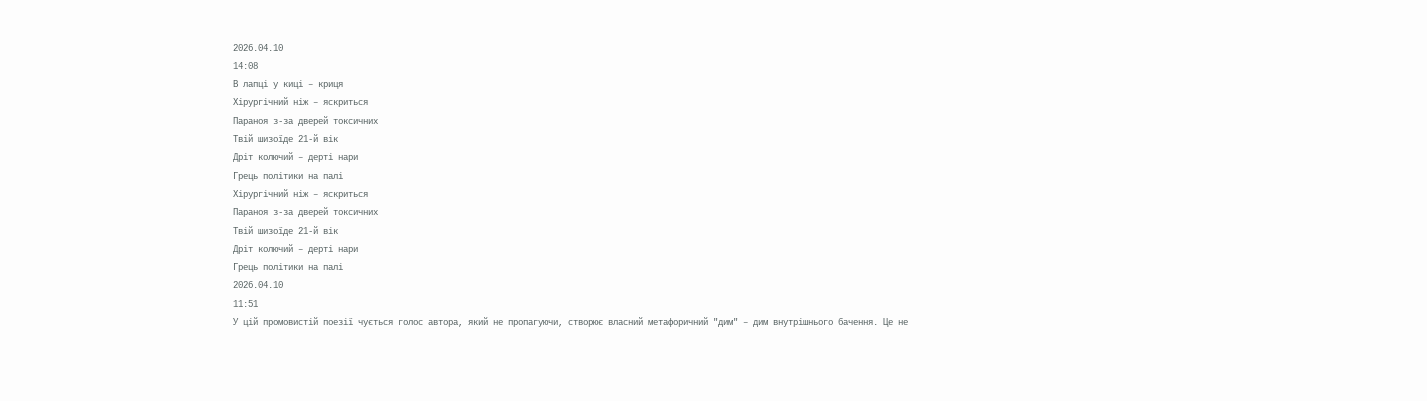2026.04.10
14:08
В лапці у киці – криця
Хірургічний ніж – яскриться
Параноя з-за дверей токсичних
Твій шизоїде 21-й вік
Дріт колючий – дерті нари
Грець політики на палі
Хірургічний ніж – яскриться
Параноя з-за дверей токсичних
Твій шизоїде 21-й вік
Дріт колючий – дерті нари
Грець політики на палі
2026.04.10
11:51
У цій промовистій поезії чується голос автора, який не пропагуючи, створює власний метафоричний "дим" – дим внутрішнього бачення. Це не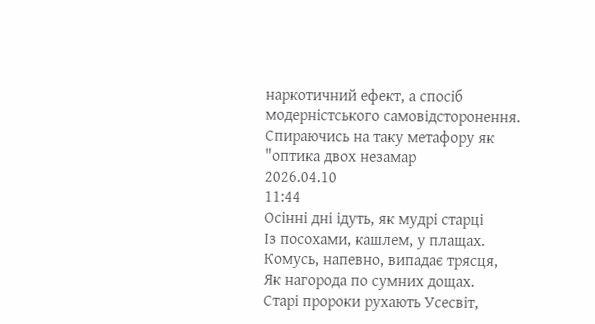наркотичний ефект, а спосіб модерністського самовідсторонення.
Спираючись на таку метафору як "оптика двох незамар
2026.04.10
11:44
Осінні дні ідуть, як мудрі старці
Із посохами, кашлем, у плащах.
Комусь, напевно, випадає трясця,
Як нагорода по сумних дощах.
Старі пророки рухають Усесвіт,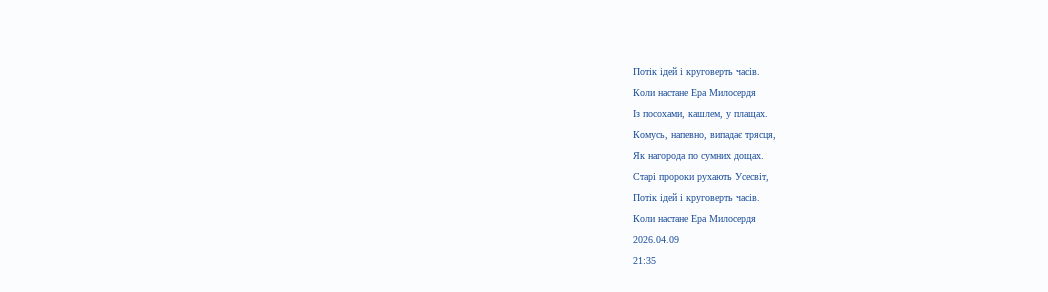Потік ідей і круговерть часів.
Коли настане Ера Милосердя
Із посохами, кашлем, у плащах.
Комусь, напевно, випадає трясця,
Як нагорода по сумних дощах.
Старі пророки рухають Усесвіт,
Потік ідей і круговерть часів.
Коли настане Ера Милосердя
2026.04.09
21:35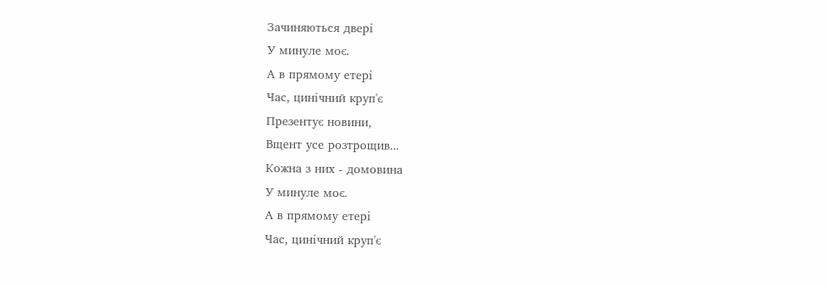Зачиняються двері
У минуле моє.
А в прямому етері
Час, цинічний круп'є
Презентує новини,
Вщент усе розтрощив...
Кожна з них - домовина
У минуле моє.
А в прямому етері
Час, цинічний круп'є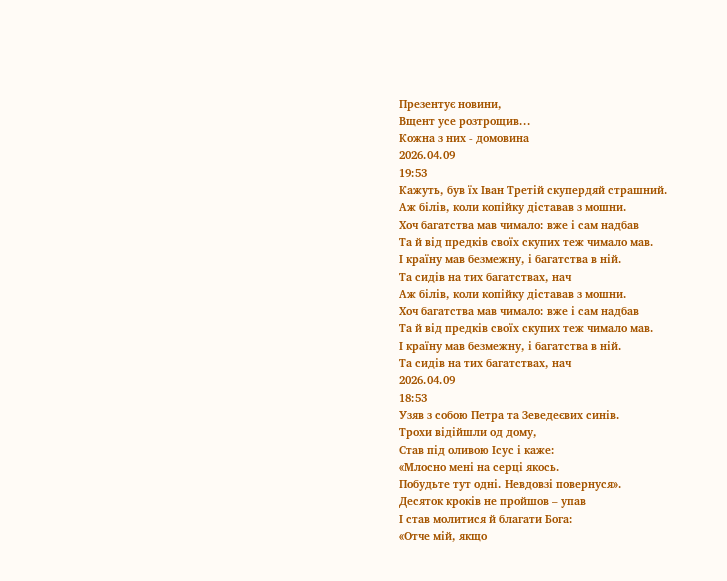Презентує новини,
Вщент усе розтрощив...
Кожна з них - домовина
2026.04.09
19:53
Кажуть, був їх Іван Третій скупердяй страшний.
Аж білів, коли копійку діставав з мошни.
Хоч багатства мав чимало: вже і сам надбав
Та й від предків своїх скупих теж чимало мав.
І країну мав безмежну, і багатства в ній.
Та сидів на тих багатствах, нач
Аж білів, коли копійку діставав з мошни.
Хоч багатства мав чимало: вже і сам надбав
Та й від предків своїх скупих теж чимало мав.
І країну мав безмежну, і багатства в ній.
Та сидів на тих багатствах, нач
2026.04.09
18:53
Узяв з собою Петра та Зеведеєвих синів.
Трохи відійшли од дому,
Став під оливою Ісус і каже:
«Млосно мені на серці якось.
Побудьте тут одні. Невдовзі повернуся».
Десяток кроків не пройшов – упав
І став молитися й благати Бога:
«Отче мій, якщо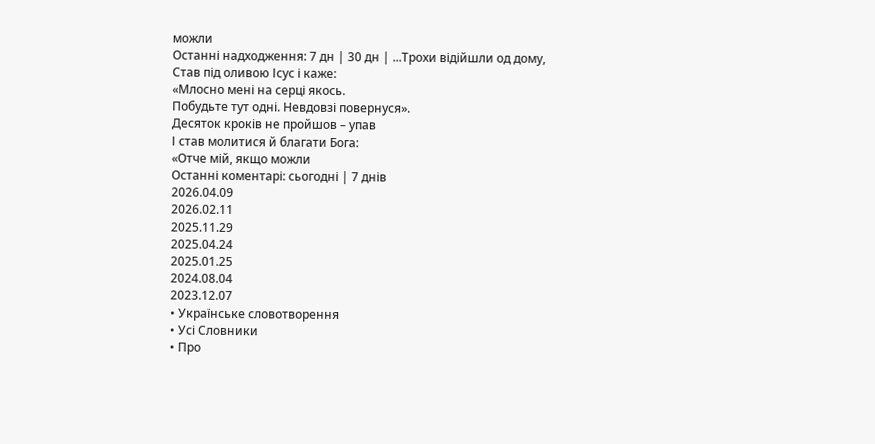можли
Останні надходження: 7 дн | 30 дн | ...Трохи відійшли од дому,
Став під оливою Ісус і каже:
«Млосно мені на серці якось.
Побудьте тут одні. Невдовзі повернуся».
Десяток кроків не пройшов – упав
І став молитися й благати Бога:
«Отче мій, якщо можли
Останні коментарі: сьогодні | 7 днів
2026.04.09
2026.02.11
2025.11.29
2025.04.24
2025.01.25
2024.08.04
2023.12.07
• Українське словотворення
• Усі Словники
• Про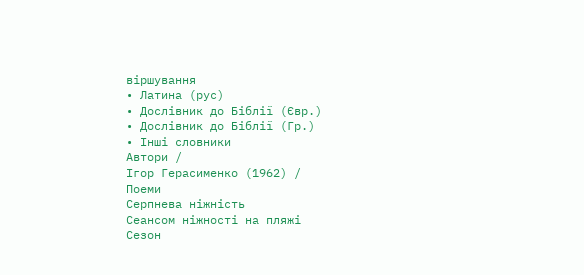віршування
• Латина (рус)
• Дослівник до Біблії (Євр.)
• Дослівник до Біблії (Гр.)
• Інші словники
Автори /
Ігор Герасименко (1962) /
Поеми
Серпнева ніжність
Сеансом ніжності на пляжі
Сезон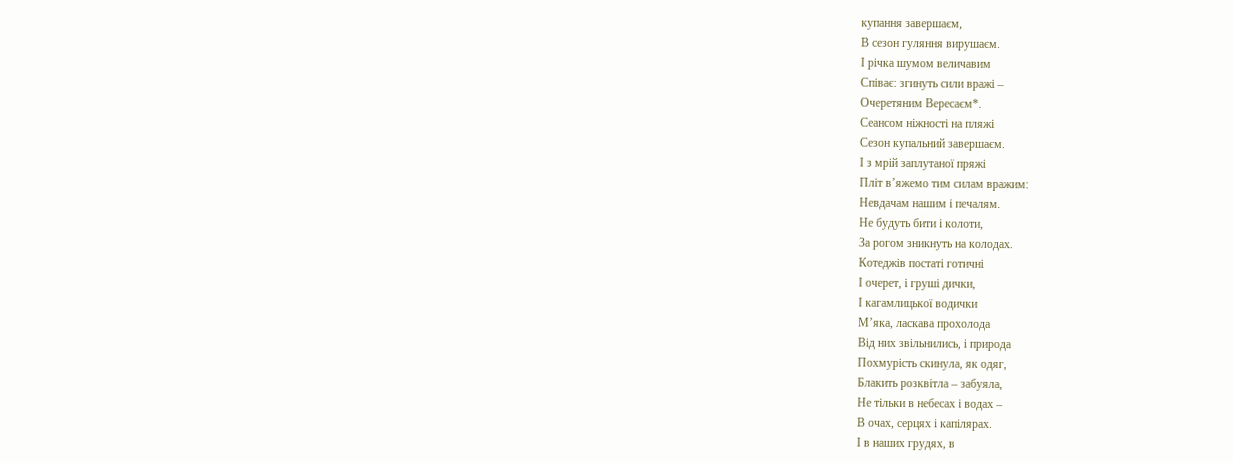купання завершаєм,
В сезон гуляння вирушаєм.
І річка шумом величавим
Співає: згинуть сили вражі –
Очеретяним Вересаєм*.
Сеансом ніжності на пляжі
Сезон купальний завершаєм.
І з мрій заплутаної пряжі
Пліт в’яжемо тим силам вражим:
Невдачам нашим і печалям.
Не будуть бити і колоти,
За рогом зникнуть на колодах.
Котеджів постаті готичні
І очерет, і груші дички,
І кагамлицької водички
М’яка, ласкава прохолода
Від них звільнились, і природа
Похмурість скинула, як одяг,
Блакить розквітла – забуяла,
Не тільки в небесах і водах –
В очах, серцях і капілярах.
І в наших грудях, в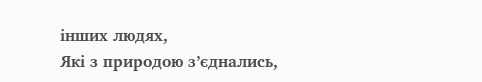інших людях,
Які з природою з’єднались,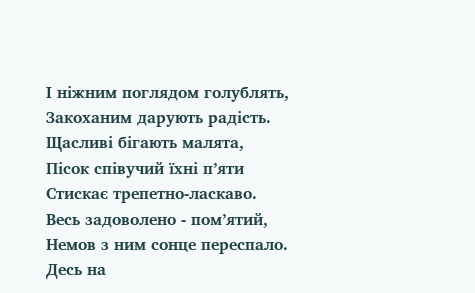І ніжним поглядом голублять,
Закоханим дарують радість.
Щасливі бігають малята,
Пісок співучий їхні п’яти
Стискає трепетно-ласкаво.
Весь задоволено - пом’ятий,
Немов з ним сонце переспало.
Десь на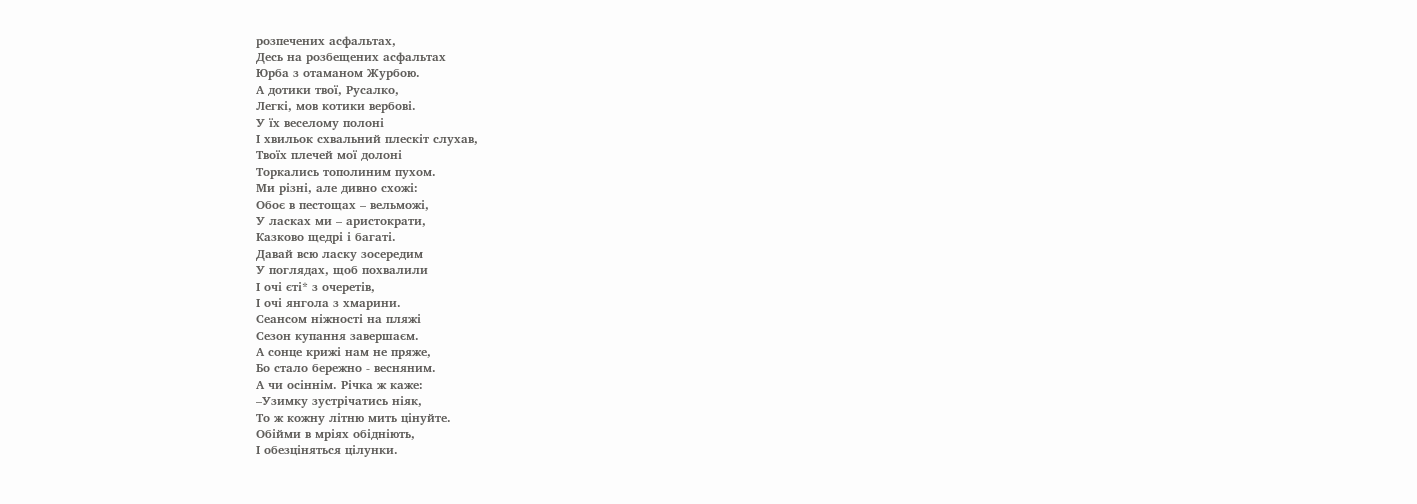розпечених асфальтах,
Десь на розбещених асфальтах
Юрба з отаманом Журбою.
А дотики твої, Русалко,
Легкі, мов котики вербові.
У їх веселому полоні
І хвильок схвальний плескіт слухав,
Твоїх плечей мої долоні
Торкались тополиним пухом.
Ми різні, але дивно схожі:
Обоє в пестощах – вельможі,
У ласках ми – аристократи,
Казково щедрі і багаті.
Давай всю ласку зосередим
У поглядах, щоб похвалили
І очі єті* з очеретів,
І очі янгола з хмарини.
Сеансом ніжності на пляжі
Сезон купання завершаєм.
А сонце крижі нам не пряже,
Бо стало бережно - весняним.
А чи осіннім. Річка ж каже:
–Узимку зустрічатись ніяк,
То ж кожну літню мить цінуйте.
Обійми в мріях обідніють,
І обезціняться цілунки.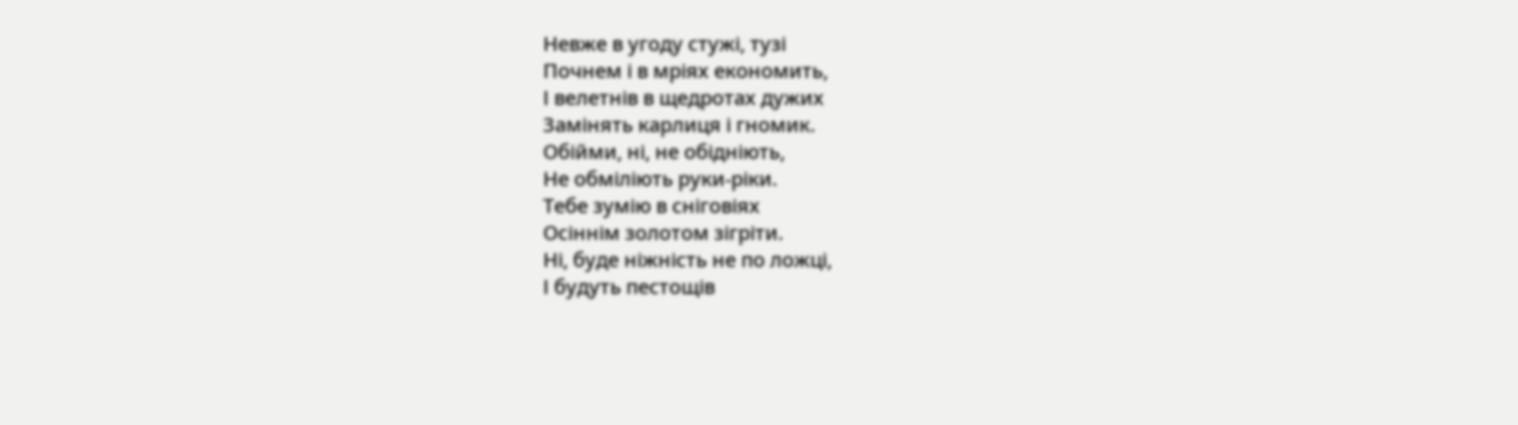Невже в угоду стужі, тузі
Почнем і в мріях економить,
І велетнів в щедротах дужих
Замінять карлиця і гномик.
Обійми, ні, не обідніють,
Не обміліють руки-ріки.
Тебе зумію в сніговіях
Осіннім золотом зігріти.
Ні, буде ніжність не по ложці,
І будуть пестощів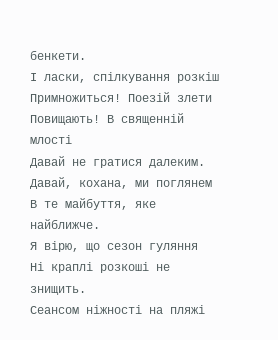бенкети.
І ласки, спілкування розкіш
Примножиться! Поезій злети
Повищають! В священній млості
Давай не гратися далеким.
Давай, кохана, ми поглянем
В те майбуття, яке найближче.
Я вірю, що сезон гуляння
Ні краплі розкоші не знищить.
Сеансом ніжності на пляжі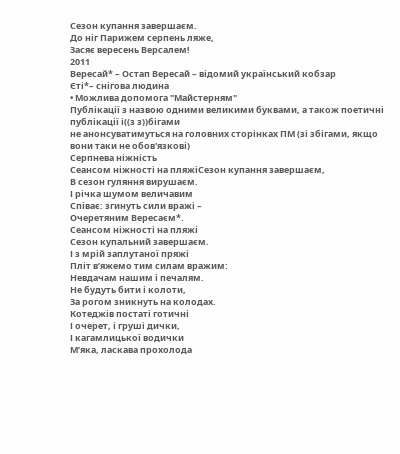Сезон купання завершаєм.
До ніг Парижем серпень ляже,
Засяє вересень Версалем!
2011
Вересай* – Остап Вересай – відомий український кобзар
Єті*– снігова людина
• Можлива допомога "Майстерням"
Публікації з назвою одними великими буквами, а також поетичні публікації і((з з))бігами
не анонсуватимуться на головних сторінках ПМ (зі збігами, якщо вони таки не обов'язкові)
Серпнева ніжність
Сеансом ніжності на пляжіСезон купання завершаєм,
В сезон гуляння вирушаєм.
І річка шумом величавим
Співає: згинуть сили вражі –
Очеретяним Вересаєм*.
Сеансом ніжності на пляжі
Сезон купальний завершаєм.
І з мрій заплутаної пряжі
Пліт в’яжемо тим силам вражим:
Невдачам нашим і печалям.
Не будуть бити і колоти,
За рогом зникнуть на колодах.
Котеджів постаті готичні
І очерет, і груші дички,
І кагамлицької водички
М’яка, ласкава прохолода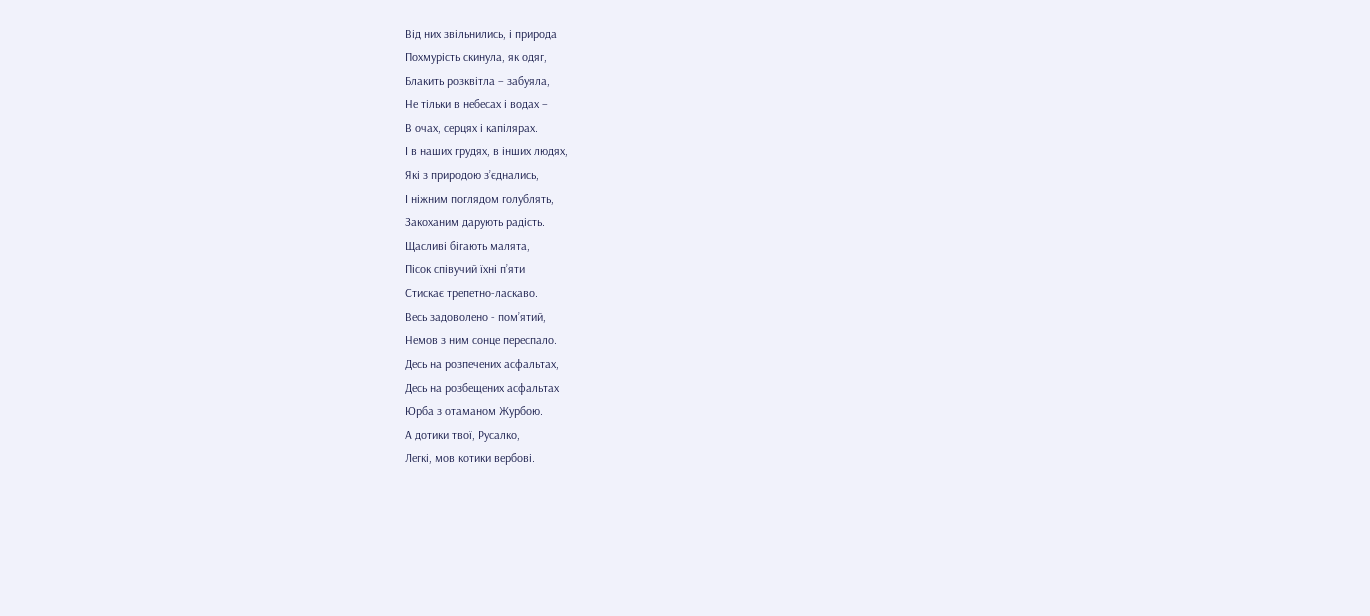Від них звільнились, і природа
Похмурість скинула, як одяг,
Блакить розквітла – забуяла,
Не тільки в небесах і водах –
В очах, серцях і капілярах.
І в наших грудях, в інших людях,
Які з природою з’єднались,
І ніжним поглядом голублять,
Закоханим дарують радість.
Щасливі бігають малята,
Пісок співучий їхні п’яти
Стискає трепетно-ласкаво.
Весь задоволено - пом’ятий,
Немов з ним сонце переспало.
Десь на розпечених асфальтах,
Десь на розбещених асфальтах
Юрба з отаманом Журбою.
А дотики твої, Русалко,
Легкі, мов котики вербові.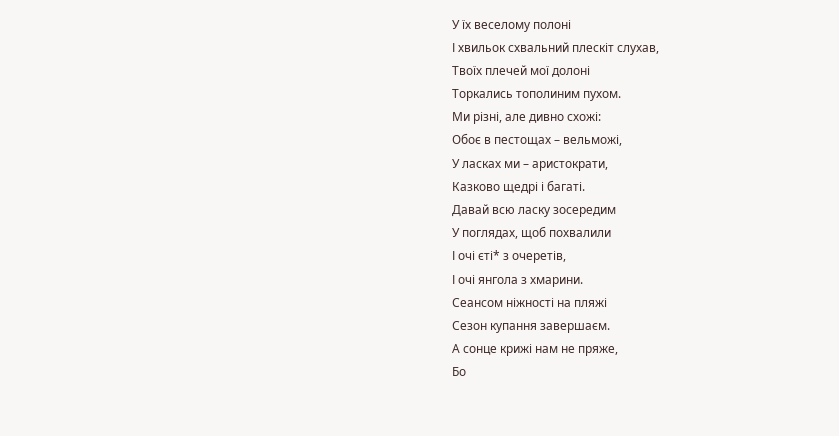У їх веселому полоні
І хвильок схвальний плескіт слухав,
Твоїх плечей мої долоні
Торкались тополиним пухом.
Ми різні, але дивно схожі:
Обоє в пестощах – вельможі,
У ласках ми – аристократи,
Казково щедрі і багаті.
Давай всю ласку зосередим
У поглядах, щоб похвалили
І очі єті* з очеретів,
І очі янгола з хмарини.
Сеансом ніжності на пляжі
Сезон купання завершаєм.
А сонце крижі нам не пряже,
Бо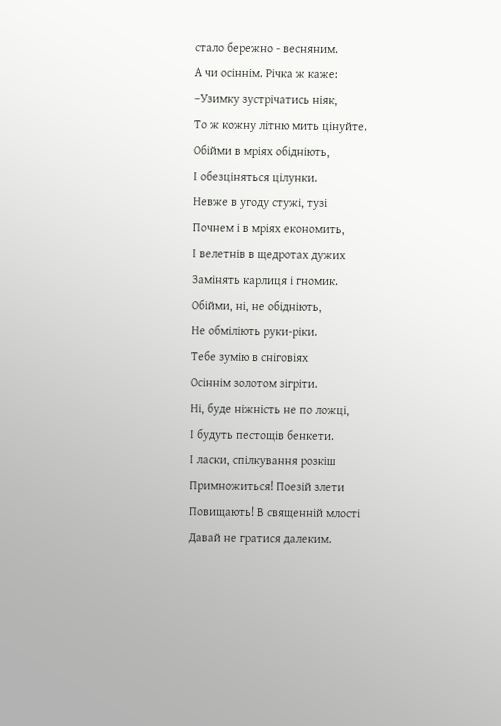стало бережно - весняним.
А чи осіннім. Річка ж каже:
–Узимку зустрічатись ніяк,
То ж кожну літню мить цінуйте.
Обійми в мріях обідніють,
І обезціняться цілунки.
Невже в угоду стужі, тузі
Почнем і в мріях економить,
І велетнів в щедротах дужих
Замінять карлиця і гномик.
Обійми, ні, не обідніють,
Не обміліють руки-ріки.
Тебе зумію в сніговіях
Осіннім золотом зігріти.
Ні, буде ніжність не по ложці,
І будуть пестощів бенкети.
І ласки, спілкування розкіш
Примножиться! Поезій злети
Повищають! В священній млості
Давай не гратися далеким.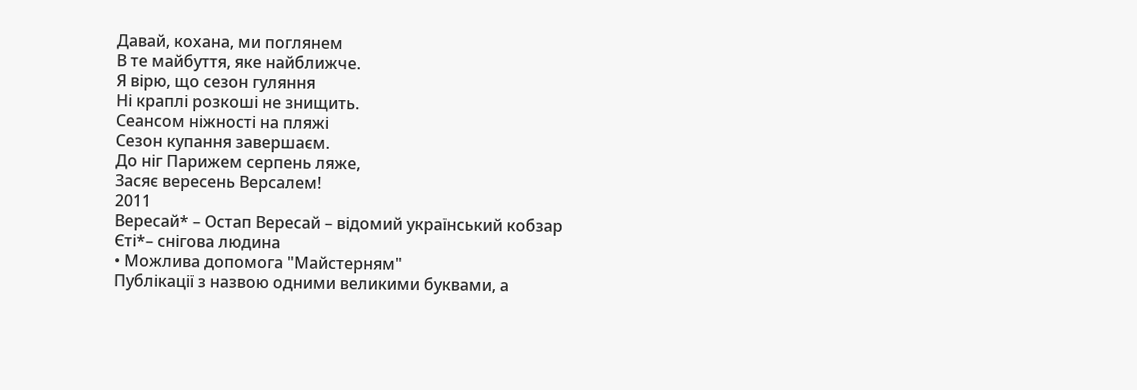Давай, кохана, ми поглянем
В те майбуття, яке найближче.
Я вірю, що сезон гуляння
Ні краплі розкоші не знищить.
Сеансом ніжності на пляжі
Сезон купання завершаєм.
До ніг Парижем серпень ляже,
Засяє вересень Версалем!
2011
Вересай* – Остап Вересай – відомий український кобзар
Єті*– снігова людина
• Можлива допомога "Майстерням"
Публікації з назвою одними великими буквами, а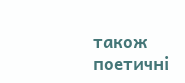також поетичні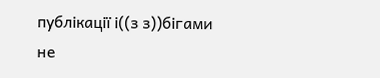публікації і((з з))бігами
не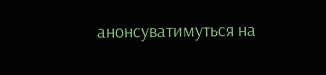анонсуватимуться на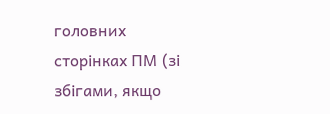головних сторінках ПМ (зі збігами, якщо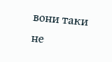вони таки не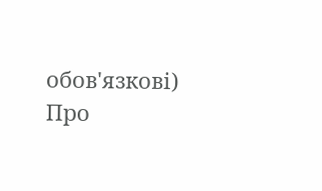обов'язкові)
Про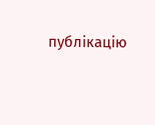публікацію